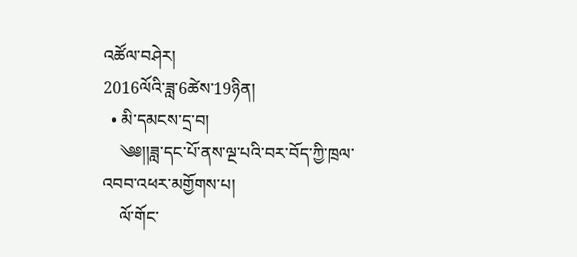འཚོལ་བཤེར།
2016ལོའི་ཟླ་6ཚེས་19ཉིན།
  • མི་དམངས་དྲ་བ།
    ༄༅།།ཟླ་དང་པོ་ནས་ལྔ་པའི་བར་བོད་ཀྱི་ཁྲལ་འབབ་འཕར་མགྱོགས་པ།
    ལོ་གོང་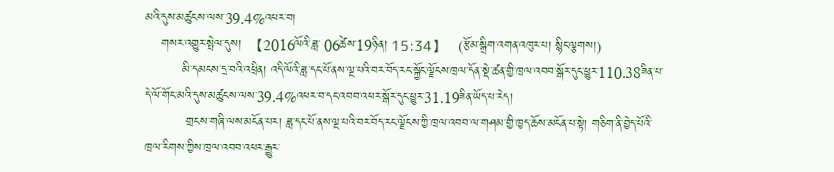མའི་དུས་མཚུངས་ལས་39.4%འཕར་བ།
    གསར་འགྱུར་སྤེལ་དུས།  【2016ལོའི་ཟླ་ 06ཚེས་19ཉིན། 15:34】   (རྩོམ་སྒྲིག་འགན་འཁུར་པ། སྙིང་ལྕགས།)
         མི་དམངས་དྲ་བའི་འཕྲིན། འདི་ལོའི་ཟླ་དང་པོ་ནས་ལྔ་པའི་བར་བོད་རང་སྐྱོང་ལྗོངས་ཁྲལ་དོན་སྡེ་ཚན་གྱི་ཁྲལ་འབབ་སྒོར་དུང་ཕྱུར་110.38ཟིན་པ་དེ་ལོ་གོང་མའི་དུས་མཚུངས་ལས་39.4%འཕར་བ་དང་འབབ་འཕར་སྒོར་དུང་ཕྱུར་31.19ཟིན་ཡོད་པ་རེད།
          གྲངས་གཞི་ལས་མངོན་པར། ཟླ་དང་པོ་ནས་ལྔ་པའི་བར་བོད་རང་ལྗོངས་ཀྱི་ཁྲལ་འབབ་ལ་གཤམ་གྱི་ཁྱད་ཆོས་མངོན་པ་སྟེ། གཅིག་ནི་བྱེད་པོའི་ཁྲལ་རིགས་ཀྱིས་ཁྲལ་འབབ་འཕར་རྒྱུར་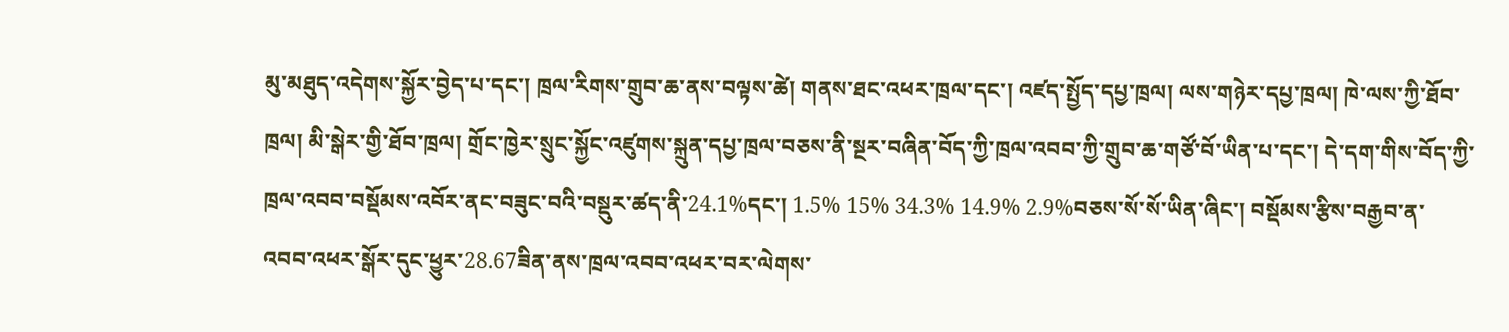མུ་མཐུད་འདེགས་སྐྱོར་བྱེད་པ་དང་། ཁྲལ་རིགས་གྲུབ་ཆ་ནས་བལྟས་ཚེ། གནས་ཐང་འཕར་ཁྲལ་དང་། འཛད་སྤྱོད་དཔྱ་ཁྲལ། ལས་གཉེར་དཔྱ་ཁྲལ། ཁེ་ལས་ཀྱི་ཐོབ་ཁྲལ། མི་སྒེར་གྱི་ཐོབ་ཁྲལ། གྲོང་ཁྱེར་སྲུང་སྐྱོང་འཛུགས་སྐྲུན་དཔྱ་ཁྲལ་བཅས་ནི་སྔར་བཞིན་བོད་ཀྱི་ཁྲལ་འབབ་ཀྱི་གྲུབ་ཆ་གཙོ་བོ་ཡིན་པ་དང་། དེ་དག་གིས་བོད་ཀྱི་ཁྲལ་འབབ་བསྡོམས་འབོར་ནང་བཟུང་བའི་བསྡུར་ཚད་ནི་24.1%དང་། 1.5% 15% 34.3% 14.9% 2.9%བཅས་སོ་སོ་ཡིན་ཞིང་། བསྡོམས་རྩིས་བརྒྱབ་ན་འབབ་འཕར་སྒོར་དུང་ཕྱུར་28.67ཟིན་ནས་ཁྲལ་འབབ་འཕར་བར་ལེགས་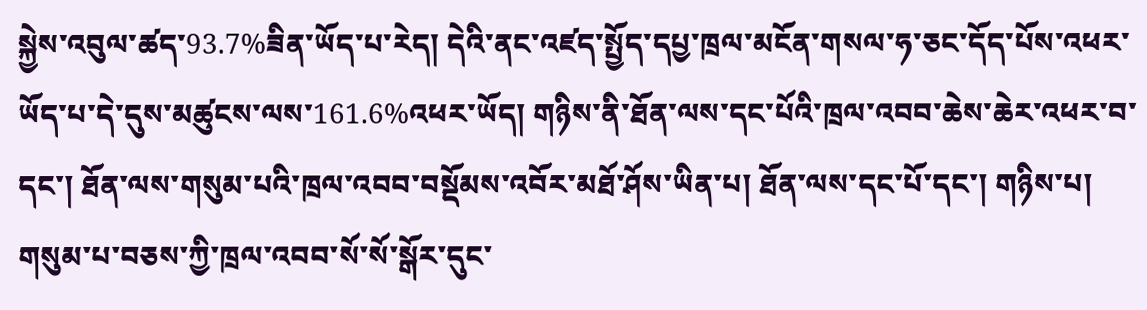སྐྱེས་འབུལ་ཚད་93.7%ཟིན་ཡོད་པ་རེད། དེའི་ནང་འཛད་སྤྱོད་དཔྱ་ཁྲལ་མངོན་གསལ་ཧ་ཅང་དོད་པོས་འཕར་ཡོད་པ་དེ་དུས་མཚུངས་ལས་161.6%འཕར་ཡོད། གཉིས་ནི་ཐོན་ལས་དང་པོའི་ཁྲལ་འབབ་ཆེས་ཆེར་འཕར་བ་དང་། ཐོན་ལས་གསུམ་པའི་ཁྲལ་འབབ་བསྡོམས་འབོར་མཐོ་ཤོས་ཡིན་པ། ཐོན་ལས་དང་པོ་དང་། གཉིས་པ། གསུམ་པ་བཅས་ཀྱི་ཁྲལ་འབབ་སོ་སོ་སྒོར་དུང་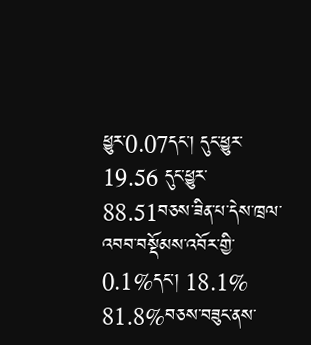ཕྱུར་0.07དང་། དུང་ཕྱུར་19.56 དུང་ཕྱུར་88.51བཅས་ཟིན་པ་དེས་ཁྲལ་འབབ་བསྡོམས་འབོར་གྱི་0.1%དང་། 18.1% 81.8%བཅས་བཟུང་ནས་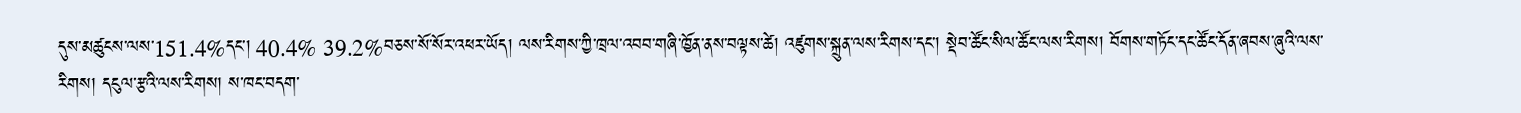དུས་མཚུངས་ལས་151.4%དང་། 40.4% 39.2%བཅས་སོ་སོར་འཕར་ཡོད། ལས་རིགས་ཀྱི་ཁྲལ་འབབ་གཞི་ཁྱོན་ནས་བལྟས་ཚེ། འཛུགས་སྐྲུན་ལས་རིགས་དང་། སྡེབ་ཚོང་སིལ་ཚོང་ལས་རིགས། བོགས་གཏོང་དང་ཚོང་དོན་ཞབས་ཞུའི་ལས་རིགས། དངུལ་རྩའི་ལས་རིགས། ས་ཁང་བདག་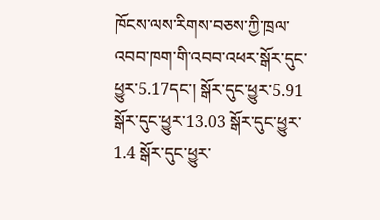ཁོངས་ལས་རིགས་བཅས་ཀྱི་ཁྲལ་འབབ་ཁག་གི་འབབ་འཕར་སྒོར་དུང་ཕྱུར་5.17དང་། སྒོར་དུང་ཕྱུར་5.91 སྒོར་དུང་ཕྱུར་13.03 སྒོར་དུང་ཕྱུར་1.4 སྒོར་དུང་ཕྱུར་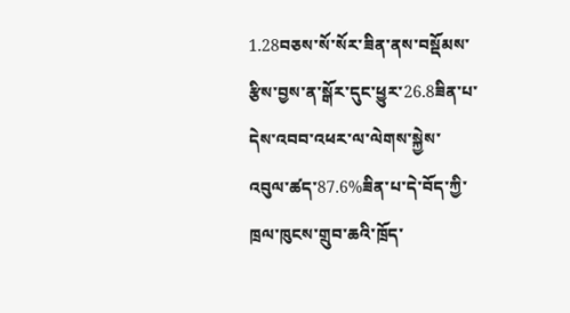1.28བཅས་སོ་སོར་ཟིན་ནས་བསྡོམས་རྩིས་བྱས་ན་སྒོར་དུང་ཕྱུར་26.8ཟིན་པ་དེས་འབབ་འཕར་ལ་ལེགས་སྐྱེས་འབུལ་ཚད་87.6%ཟིན་པ་དེ་བོད་ཀྱི་ཁྲལ་ཁུངས་གྲུབ་ཆའི་ཁྲོད་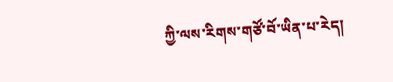ཀྱི་ལས་རིགས་གཙོ་བོ་ཡིན་པ་རེད།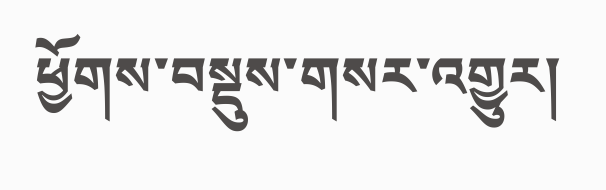ཕྱོགས་བསྡུས་གསར་འགྱུར།